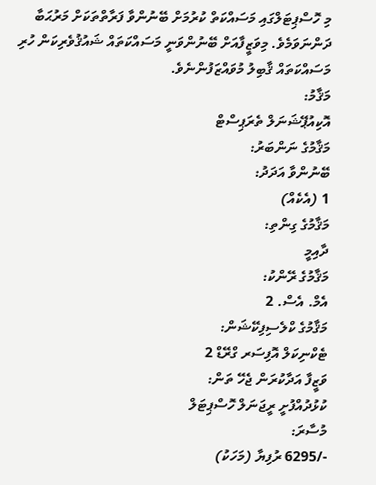މި ހޮސްޕިޓަލްގައި މަސައްކަތް ކުރުމަށް ބޭނުންވާ ފަރާތްތަކަށް މަރުޙަބާ ދަންނަވަމެވެ. މިވަޒީފާއަށް ބޭނުންވަނީ މަސައްކަތައް ޝައުޤުވެރިކަން ހުރި މަސައްކަތައް ޤާބިލު މުވައްޒަފުންނެވެ.
މަޤާމު:
އޮކިއުޕޭޝަނަލް ތެރަޕިސްޓް
މަޤާމުގެ ނަންބަރު:
ބޭނުންވާ އަދަދު:
1 (އެކެއް)
މަޤާމުގެ ގިންތި:
ދާއިމީ
މަޤާމުގެ ރޭންކު:
އެމް. އެސް. 2
މަޤާމުގެ ކްލެސިފިކޭޝަން:
ޓެކްނިކަލް އޮފިސަރ ގްރޭޑް 2
ވަޒީފާ އަދާކުރަން ޖެހޭ ތަން:
ކުޅުދުއްފުށީ ރީޖަނަލް ހޮސްޕިޓަލް
މުސާރަ:
-/6295 ރުފިޔާ (މަހަކު)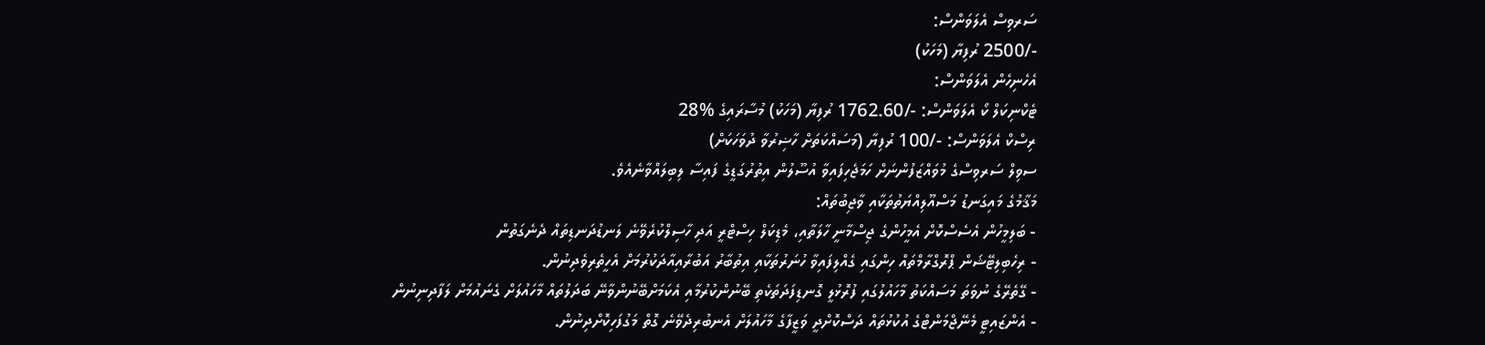ސަރވިސް އެލަވަންސް:
-/2500 ރުފިޔާ (މަހަކު)
އެހެނިހެން އެލަވަންސް:
ޓެކްނިކަލް ކޯ އެލަވަންސް: -/1762.60 ރުފިޔާ (މަހަކު) މުސާރައިގެ %28
ރިސްކް އެލަވަންސް: -/100 ރުފިޔާ (މަސައްކަތަށް ހާޟިރުވާ ދުވަހަކަށް)
ސވިލް ސަރވިސްގެ މުވައްޒަފުންނަށް ހަމަޖެހިފައިވާ އުސޫލުން އިތުރުގަޑީގެ ފައިސާ ލިބިލައްވާނެއެވެ.
މަޤާމުގެ މައިގަނޑު މަސްއޫލިއްޔަތުތަކާއި ވާޖިބުތައް:
- ބަލިމީހުން އެސެސްކޮށް އެމީހުންގެ ޖިސްމާނީ ހާލަތާއި، މެޑިކަލް ހިސްޓްރީ އަދި ހާސިލްކުރެވޭނެ ލަނޑުދަނޑިތައް ދެނެގަތުން
- ރިހެބިލިޓޭޝަން ޕްރޮގްރާމްތައް ހިންގައި ގެއްލިފައިވާ ހުނަރުތަކާއި އިތުބާރު އަބުރާއިއާދަކުރުމަށް އެހީތެރިވެދިނުން.
- ގޭތެރޭގެ ނުވަތަ މަސައްކަތު މާހައުލުގައި ފުރޮޅުލީ ގޮނޑިފަދަތަކެތި ބޭނުންކުރުމާއި އެކަމަށްބޭނުންވާނޭ ބަދަލުތައް މާހައުލަށް ގެނައުމަށް ލަފާދިނިނުން
- އެންޒައިޓީ މެނޭޖްމަންޓްގެ އުކުޅުތައް ދަސްކޮށްދީ ވަޒީފާގެ މާހައުލަށް އެނބުރިދެވޭނެ ގޮތް މަގުފަހިކޮށްދިނުން.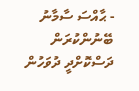- ޙާއްސަ ސާމާނު ބޭނުންކުރަން ދަސްކޮށްދީ ދުވަހުން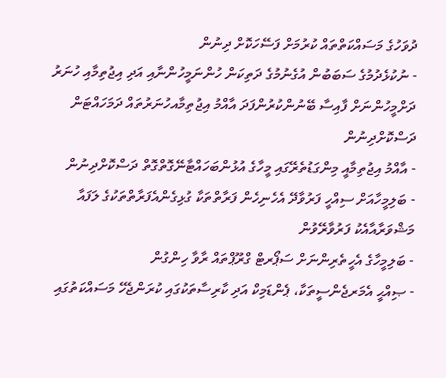ދުވަހުގެ މަސައްކަތްތައް ކުރުމަށް ފަސޭހަކޮށް ދިނުން
- ނުކުޅެދުމުގެ ސަބަބުން އުގެނުމުގެ ދަތިކަން ހުންނަމީހުންނާއި އަދި އިޖުތިމާއި ހުނަރު ދަށްމީހުންނަށް ފާއިސާ ބޭނުންކުރުންފަދަ އާއްމު އިޖުތިމާއހުނަރުތައް ދަމަހައްޓަން ދަސްކޮށްދިނުން
- އާއްމު އިޖުތިމާއީ މިންގަޑުތެރޭގައި މީހާގެ އުޅުންބަހައްޓާނޭގޮތްގޮތް ދަސްކޮށްދިނުން
- ބަލިމީހާއަށް ސިއްހީ ފަރުވާދޭ އެހެނިހެން ފަރާތްތަކާ ގުޅިގެންއެފަރާތްތަކުގެ ލަފައާ މަޝްވަރާއާއެކު ފަރުވާރޭވުން
- ބަލިމީހާގެ އެހީތެރިންނަށް ސަޕޯރޓް ގްރޫޕްތައް ރާވާ ހިންގުން
- ޞިއްޙީ އެމަރޖެންސީތަކާ، ޕެންޑަމިކް އަދި ކާރިސާތަކުގައި ކުރަންޖެހޭ މަސައްކަތުގައި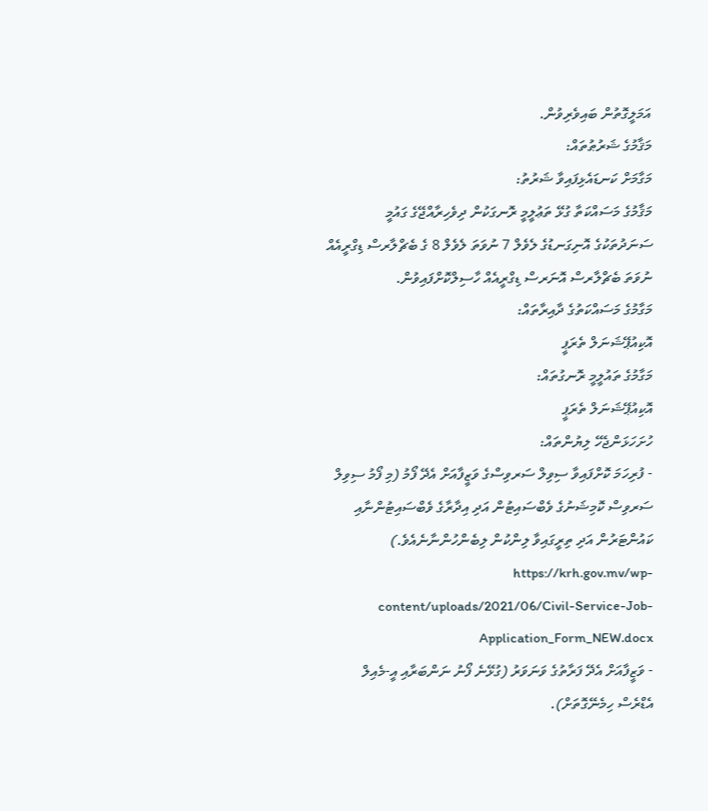އަމަލީގޮތުން ބައިވެރިވުން.
މަޤާމުގެ ޝަރުޠުތައް:
މަގާމަށް ކަނޑައެޅިފައިވާ ޝަރުތު:
މަޤާމުގެ މަސައްކަތާ ގުޅޭ ތަޢުލީމީ ރޮނގަކުން ދިވެހިރާއްޖޭގެ ގައުމީ ސަނަދުތަކުގެ އޮނިގަނޑުގެ ލެވެލް 7 ނުވަތަ ލެވެލް 8 ގެ ބެޗްލާރސް ޑިގްރީއެއް ނުވަތަ ބެޗްލާރސް އޮނަރސް ޑިގްރީއެއް ހާސިލްކޮށްފައިވުން.
މަގާމުގެ މަސައްކަތުގެ ދާއިރާތައް:
އޮކިއުޕޭޝަނަލް ތެރަޕީ
މަގާމުގެ ތައުލީމީ ރޮނގުތައް:
އޮކިއުޕޭޝަނަލް ތެރަޕީ
ހުށަހަޅަންޖެހޭ ލިޔުންތައް:
- ފުރިހަމަ ކޮށްފައިވާ ސިވިލް ސަރވިސްގެ ވަޒީފާއަށް އެދޭ ފޯމު (މި ފޯމު ސިވިލް ސަރވިސް ކޮމިޝަނުގެ ވެބްސައިޓުން އަދި އިދާރާގެ ވެބްސައިޓުންނާއި ކައުންޓަރުން އަދި ތިރީގައިވާ ލިންކުން ލިބެންހުންނާނެއެވެ.) https://krh.gov.mv/wp-content/uploads/2021/06/Civil-Service-Job-Application_Form_NEW.docx
- ވަޒީފާއަށް އެދޭ ފަރާތުގެ ވަނަވަރު (ގުޅޭނެ ފޯނު ނަންބަރާއި އީ-މެއިލް އެޑްރެސް ހިމެނޭގޮތަށް).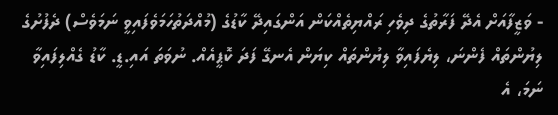- ވަޒީފާއަށް އެދޭ ފަރާތުގެ ދިވެހި ރައްޔިތެއްކަން އަންގައިދޭ ކާޑުގެ (މުއްދަތުހަމަވެފައިވީ ނަމަވެސް) ދެފުށުގެ ލިޔުންތައް ފެންނަ، ލިޔެފައިވާ ލިޔުންތައް ކިޔަން އެނގޭ ފަދަ ކޮޕީއެއް. ނުވަތަ އައި.ޑީ. ކާޑު ގެއްލިފައިވާ ނަމަ، އެ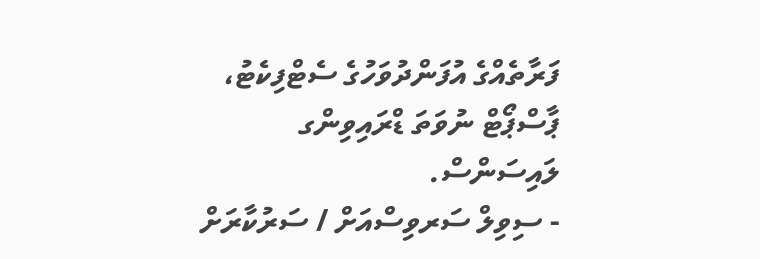ފަރާތެއްގެ އުފަންދުވަހުގެ ސެޓްފިކެޓު، ޕާސްޕޯޓް ނުވަތަ ޑްރައިވިންގ ލައިސަންސް.
- ސިވިލް ސަރވިސްއަށް / ސަރުކާރަށް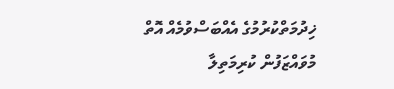ޚިދުމަތްކުރުމުގެ އެއްބަސްވުމެއް އޮތް މުވައްޒަފުން ކުރިމަތިލާ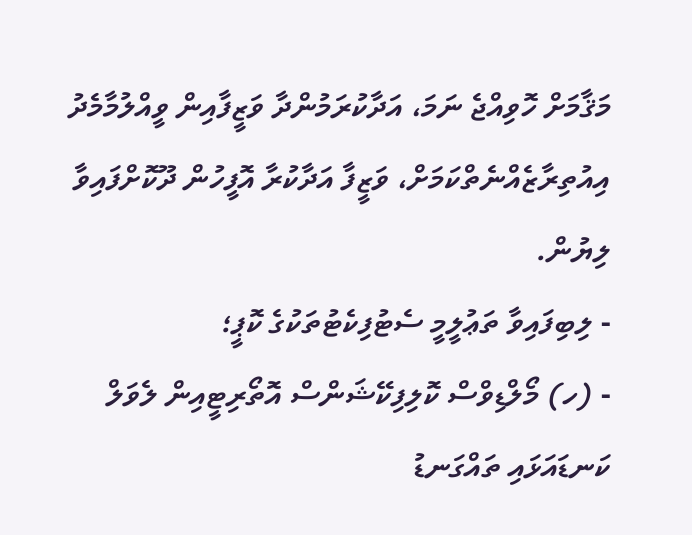މަޤާމަށް ހޮވިއްޖެ ނަމަ، އަދާކުރަމުންދާ ވަޒީފާއިން ވީއްލުމާމެދު އިއުތިރާޒެއްނެތްކަމަށް، ވަޒީފާ އަދާކުރާ އޮފީހުން ދޫކޮށްފައިވާ ލިޔުން.
- ލިބިފައިވާ ތަޢުލީމީ ސެޓުފިކެޓުތަކުގެ ކޮޕީ؛
- (ހ) މޯލްޑިވްސް ކޮލިފިކޭޝަންސް އޮތޯރިޓީއިން ލެވަލް ކަނޑައަޅައި ތައްގަނޑު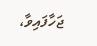ޖަހާފައިވާ،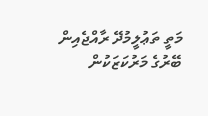މަތީ ތަޢުލީމުދޭ ރާއްޖެއިން ބޭރުގެ މަރުކަޒަކުން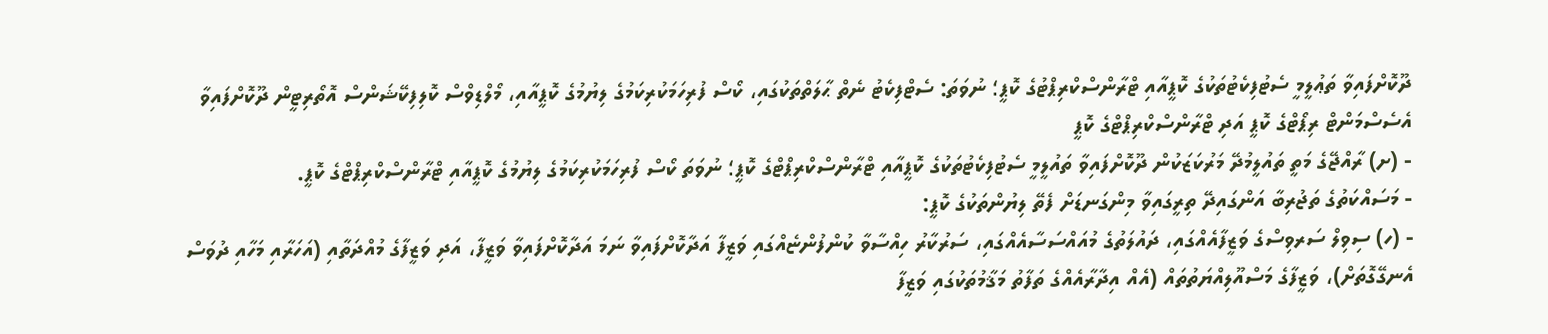ދޫކޮށްފައިވާ ތަޢުލީމީ ސެޓުފިކެޓުތަކުގެ ކޮޕީއާއި ޓްރާންސްކްރިޕްޓުގެ ކޮޕީ؛ ނުވަތަ: ސެޓްފިކެޓު ނެތް ޙާލަތްތަކުގައި، ކޯސް ފުރިހަމަކުރިކަމުގެ ލިޔުމުގެ ކޮޕީއާއި، މޯލްޑިވްސް ކޮލިފިކޭޝަންސް އޮތޯރިޓީން ދޫކޮށްފައިވާ އެސެސްމަންޓް ރިޕޯޓްގެ ކޮޕީ އަދި ޓްރާންސްކްރިޕްޓްގެ ކޮޕީ
- (ށ) ރާއްޖޭގެ މަތީ ތައުލީމުދޭ މަރުކަޒަކުން ދޫކޮށްފައިވާ ތައުލީމީ ސެޓުފިކެޓުތަކުގެ ކޮޕީއާއި ޓްރާންސްކްރިޕްޓްގެ ކޮޕީ؛ ނުވަތަ ކޯސް ފުރިހަމަކުރިކަމުގެ ލިޔުމުގެ ކޮޕީއާއި ޓްރާންސްކްރިޕްޓްގެ ކޮޕީ.
- މަސައްކަތުގެ ތަޖުރިބާ އަންގައިދޭ ތިރީގައިވާ މިންގަނޑަށް ފެތޭ ލިޔުންތަކުގެ ކޮޕީ:
- (ހ) ސިވިލް ސަރވިސްގެ ވަޒީފާއެއްގައި، ދައުލަތުގެ މުއައްސަސާއެއްގައި، ސަރުކާރު ހިއްސާވާ ކުންފުންޏެއްގައި ވަޒީފާ އަދާކޮށްފައިވާ ނަމަ އަދާކޮށްފައިވާ ވަޒީފާ، އަދި ވަޒީފާގެ މުއްދަތާއި (އަހަރާއި މަހާއި ދުވަސް އެނގޭގޮތަށް)، ވަޒީފާގެ މަސްއޫލިއްޔަތުތައް (އެއް އިދާރާއެއްގެ ތަފާތު މަޤާމުތަކުގައި ވަޒީފާ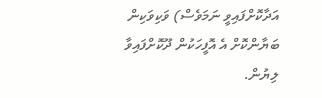އަދާކޮށްފައިވީ ނަމަވެސް) ވަކިވަކިން ބަޔާންކޮށް އެ އޮފީހަކުން ދޫކޮށްފައިވާ ލިޔުން.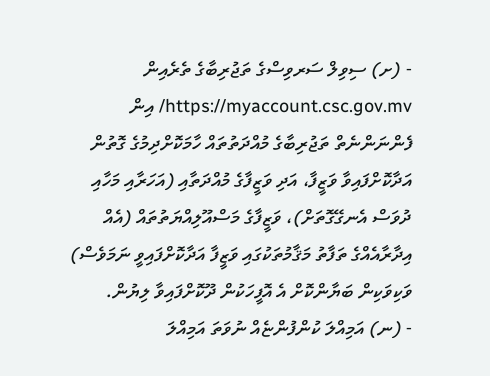- (ށ) ސިވިލް ސަރވިސްގެ ތަޖުރިބާގެ ތެރެއިން https://myaccount.csc.gov.mv/ އިން ފެންނަންނެތް ތަޖުރިބާގެ މުއްދަތުތައް ހާމަކޮށްދިމުގެ ގޮތުން އަދާކޮށްފައިވާ ވަޒީފާ، އަދި ވަޒީފާގެ މުއްދަތާއި (އަހަރާއި މަހާއި ދުވަސް އެނގޭގޮތަށް)، ވަޒީފާގެ މަސްއޫލިއްޔަތުތައް (އެއް އިދާރާއެއްގެ ތަފާތު މަޤާމުތަކުގައި ވަޒީފާ އަދާކޮށްފައިވީ ނަމަވެސް) ވަކިވަކިން ބަޔާންކޮށް އެ އޮފީހަކުން ދޫކޮށްފައިވާ ލިޔުން.
- (ނ) އަމިއްލަ ކުންފުންޏެއް ނުވަތަ އަމިއްލަ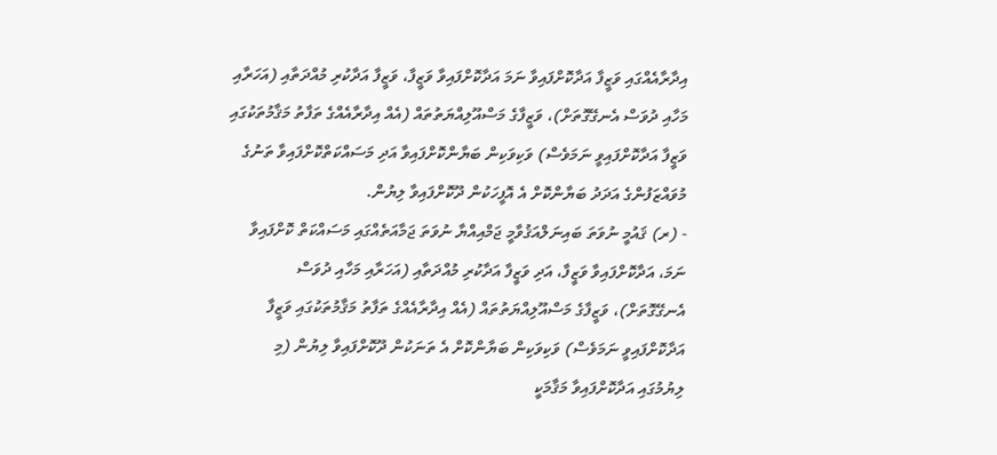އިދާރާއެއްގައި ވަޒީފާ އަދާކޮށްފައިވާ ނަމަ އަދާކޮށްފައިވާ ވަޒީފާ، ވަޒީފާ އަދާކުރި މުއްދަތާއި (އަހަރާއި މަހާއި ދުވަސް އެނގޭގޮތަށް)، ވަޒީފާގެ މަސްއޫލިއްޔަތުތައް (އެއް އިދާރާއެއްގެ ތަފާތު މަޤާމުތަކުގައި ވަޒީފާ އަދާކޮށްފައިވީ ނަމަވެސް) ވަކިވަކިން ބަޔާންކޮށްފައިވާ އަދި މަސައްކަތްކޮށްފައިވާ ތަނުގެ މުވައްޒަފުންގެ އަދަދު ބަޔާންކޮށް އެ އޮފީހަކުން ދޫކޮށްފައިވާ ލިޔުން.
- (ރ) ޤައުމީ ނުވަތަ ބައިނަލްއަޤުވާމީ ޖަމްއިއްޔާ ނުވަތަ ޖަމާއަތެއްގައި މަސައްކަތް ކޮށްފައިވާ ނަމަ، އަދާކޮށްފައިވާ ވަޒީފާ، އަދި ވަޒީފާ އަދާކުރި މުއްދަތާއި (އަހަރާއި މަހާއި ދުވަސް އެނގޭގޮތަށް)، ވަޒީފާގެ މަސްއޫލިއްޔަތުތައް (އެއް އިދާރާއެއްގެ ތަފާތު މަޤާމުތަކުގައި ވަޒީފާ އަދާކޮށްފައިވީ ނަމަވެސް) ވަކިވަކިން ބަޔާންކޮށް އެ ތަނަކުން ދޫކޮށްފައިވާ ލިޔުން (މި ލިޔުމުގައި އަދާކޮށްފައިވާ މަޤާމަކީ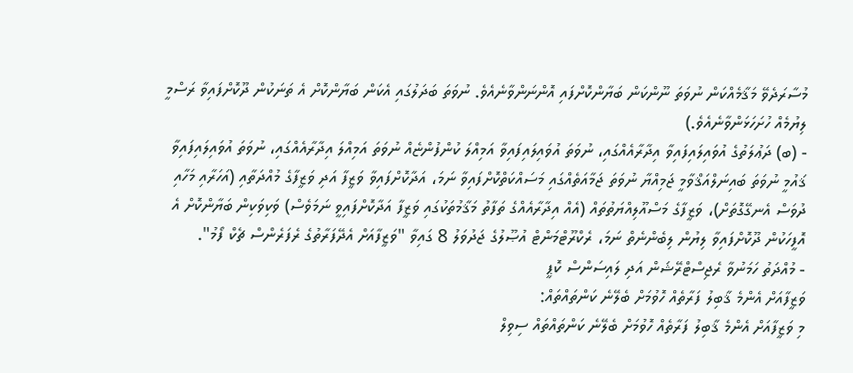މުސާރަދެވޭ މަޤާމެއްކަން ނުވަތަ ނޫންކަން ބަޔާންކޮށްފައި އޮންނަންވާނެއެވެ. ނުވަތަ ބަދަލުގައި އެކަން ބަޔާންކޮށް އެ ތަނަކުން ދޫކޮށްފައިވާ ރަސްމީ ލިޔުމެއް ހުށަހަޅަންވާނެއެވެ.)
- (ބ) ދަޢުލަތުގެ އުވައިލައިފައިވާ އިދާރާއެއްގައި، ނުވަތަ އުވައިލައިފައިވާ އަމިއްލަ ކުންފުންޏެއް ނުވަތަ އަމިއްލަ އިދާރާއެއްގައި، ނުވަތަ އުވައިލައިފައިވާ ޤައުމީ ނުވަތަ ބައިނަލްއަޤްވާމީ ޖަމިއްޔާ ނުވަތަ ޖަމާއަތެއްގައި މަސައްކަތްކޮށްފައިވާ ނަމަ، އަދާކޮށްފައިވާ ވަޒީފާ އަދި ވަޒީފާގެ މުއްދަތާއި (އަހަރާއި މަހާއި ދުވަސް އެނގޭގޮތަށް)، ވަޒީފާގެ މަސްއޫލިއްޔަތުތައް (އެއް އިދާރާއެއްގެ ތަފާތު މަޤާމުތަކުގައި ވަޒީފާ އަދާކޮށްފައިވީ ނަމަވެސް) ވަކިވަކިން ބަޔާންކޮށް އެ އޮފީހަކުން ދޫކޮށްފައިވާ ލިޔުން ލިބެންނެތް ނަމަ، ރެކްރޫޓްމަންޓް އުޞޫލުގެ ޖަދުވަލު 8 ގައިވާ "ވަޒީފާއަށް އެދޭފަރާތުގެ ރެފަރެންސް ޗެކް ފޯމު".
- މުއްދަތު ހަމަނުވާ ރެޖިސްޓްރޭޝަން އަދި ލައިސަންސް ކޮޕީ
ވަޒީފާއަށް އެންމެ ޤާބިލު ފަރާތެއް ހޮވުމަށް ބެލޭނެ ކަންތައްތައް:
މި ވަޒީފާއަށް އެންމެ ޤާބިލު ފަރާތެއް ހޮވުމަށް ބެލޭނެ ކަންތައްތައް ސިވިލް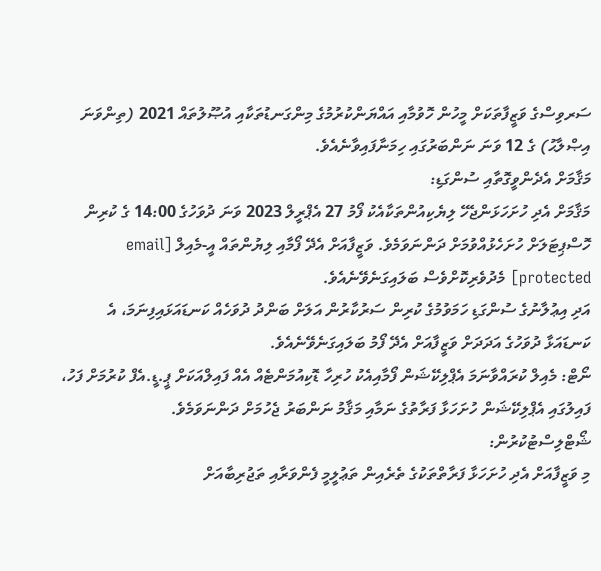ސަރވިސްގެ ވަޒީފާތަކަށް މީހުން ހޮވުމާއި އައްޔަންކުރުމުގެ މިންގަނޑުތަކާއި އުޞޫލުތައް 2021 (ތިންވަނަ އިޞްލާޙު) ގެ 12 ވަނަ ނަންބަރުގައި ހިމަނާފައިވާނެއެވެ.
މަޤާމަށް އެދެންވީގޮތާއި ސުންގަޑި:
މަޤާމަށް އެދި ހުށަހަޅަންޖެހޭ ލިޔެކިއުންތަކާއެކު ފޯމު 27 އެޕްރީލް 2023 ވަނަ ދުވަހުގެ 14:00 ގެ ކުރިން ހޮސްޕިޓަލަށް ހުށަހެޅުއްވުމަށް ދަންނަވަމެވެ. ވަޒީފާއަށް އެދޭ ފޯމާއި ލިޔުންތައް އީ-މެއިލް [email protected] މެދުވެރިކޮށްވެސް ބަލައިގަނެވޭނެއެވެ.
އަދި އިޢުލާނުގެ ސުންގަޑި ހަމަވުމުގެ ކުރިން ސަރުކާރުން އަލަށް ބަންދު ދުވަހެއް ކަނޑައަޅައިފިނަމަ، އެ ކަނޑައަޅާ ދުވަހުގެ އަދަދަށް ވަޒީފާއަށް އެދޭ ފޯމު ބަލައިގަނެވޭނެއެވެ.
ނޯޓް: މެއިލް ކުރައްވާނަމަ އެޕްލިކޭޝަން ފޯމާއިއެކު ހުރިހާ ޑޮކިއުމަންޓެއް އެއް ފައިލްއަކަށް ޕީ.ޑީ.އެފް ކުރުމަށް ފަހު، ފައިލުގައި އެޕްލިކޭޝަން ހުށަހަޅާ ފަރާތުގެ ނަމާއި މަޤާމު ނަންބަރު ޖެހުމަށް ދަންނަވަމެވެ.
ޝޯޓްލިސްޓުކުރުން:
މި ވަޒީފާއަށް އެދި ހުށަހަޅާ ފަރާތްތަކުގެ ތެރެއިން ތަޢުލީމީ ފެންވަރާއި ތަޖުރިބާއަށް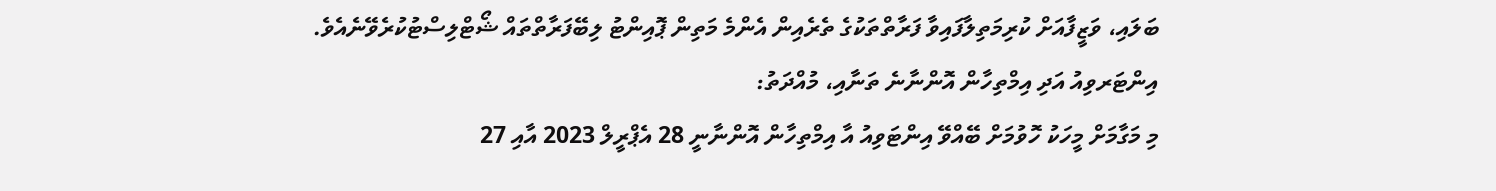ބަލައި، ވަޒީފާއަށް ކުރިމަތިލާފައިވާ ފަރާތްތަކުގެ ތެރެއިން އެންމެ މަތިން ޕޮއިންޓު ލިބޭފަރާތްތައް ޝޯޓްލިސްޓުކުރެވޭނެއެވެ.
އިންޓަރވިއު އަދި އިމްތިހާން އޮންނާނެ ތަނާއި، މުއްދަތު:
މި މަގާމަށް މީހަކު ހޮވުމަށް ބޭއްވޭ އިންޓަވިއު އާ އިމްތިހާން އޮންނާނީ 28 އެޕްރީލް 2023 އާއި 27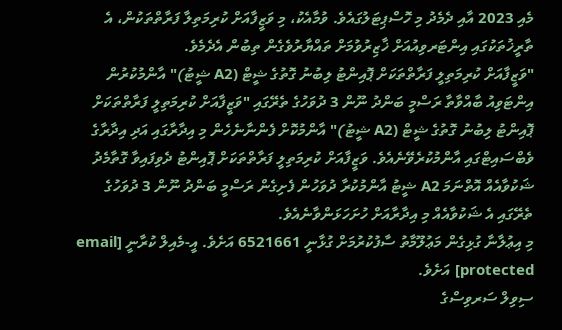މެއި 2023 އާއި ދެމެދު މި ހޮސްޕިޓަލުގައެވެ. ވުމާއެކު، މި ވަޒީފާއަށް ކުރިމަތިލާ ފަރާތްތަކުން، އެ ތާރީޚުތަކުގައި އިންޓަރވިއުއަށް ޚާޒިރުވުމަށް ތައްޔާރުވެގެން ތިބުން އެދެމެވެ.
"ވަޒީފާއަށް ކުރިމަތިލީ ފަރާތްތަކަށް ޕޮއިންޓު ލިބުނު ގޮތުގެ ޝީޓް (A2 ޝީޓު)" އާންމުކުރުން
އިންޓަވިއު ބާއްވާތާ ރަސްމީ ބަންދު ނޫން 3 ދުވަހުގެ ތެރޭގައި "ވަޒީފާއަށް ކުރިމަތިލީ ފަރާތްތަކަށް ޕޮއިންޓު ލިބުނު ގޮތުގެ ޝީޓް (A2 ޝީޓު)" އާންމުކޮށް ފެންނާނެހެން މި އިދާރާގައި އަދި އިދާރާގެ ވެބްސައިޓްގައި އާންމުކުރެވޭނެއެވެ. ވަޒީފާއަށް ކުރިމަތިލީ ފަރާތްތަކަށް ޕޮއިންޓު ދެވިފައިވާ ގޮތާމެދު ޝަކުވާއެއް އޮތްނަމަ A2 ޝީޓު އާންމުކުރާ ދުވަހުން ފެށިގެން ރަސްމީ ބަންދު ނޫން 3 ދުވަހުގެ ތެރޭގައި އެ ޝަކުވާއެއް މި އިދާރާއަށް ހުށަހަޅަންވާނެއެވެ.
މި އިޢުލާނާ ގުޅިގެން މަޢުލޫމާތު ސާފުކުރުމަށް ގުޅާނީ 6521661 އަށެވެ. އީ-މެއިލް ކުރާނީ [email protected] އަށެވެ.
ސިވިލް ސަރވިސްގެ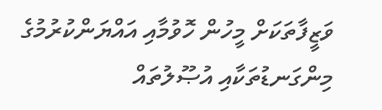ވަޒީފާތަކަށް މީހުން ހޮވުމާއި އައްޔަންކުރުމުގެ މިންގަނޑުތަކާއި އުޞޫލުތައް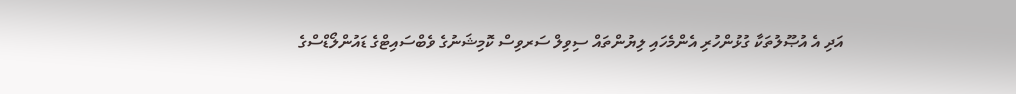އަދި އެ އުޞޫލުތަކާ ގުޅުންހުރި އެންމެހައި ލިޔުންތައް ސިވިލް ސަރވިސް ކޮމިޝަނުގެ ވެބްސައިޓްގެ ޑައުންލޯޑްސްގެ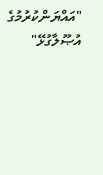"އައްޔަންކުރުމުގެ އުޞޫލާގުޅޭ"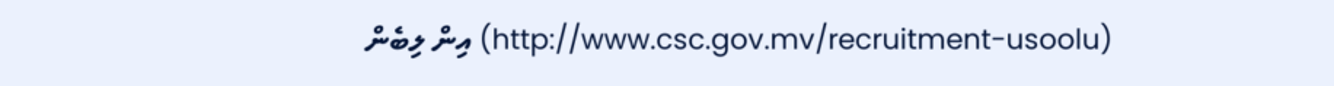(http://www.csc.gov.mv/recruitment-usoolu) އިން ލިބެން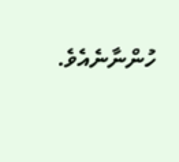ހުންނާނެއެވެ.